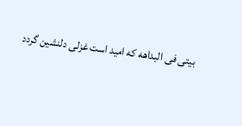بیتی فی البداهه که امید است غزلی دلنشین گردد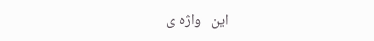این   واژه ی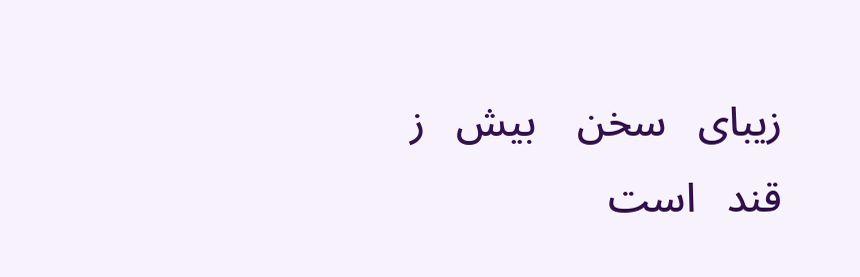زیبای   سخن    بیش   ز   قند   است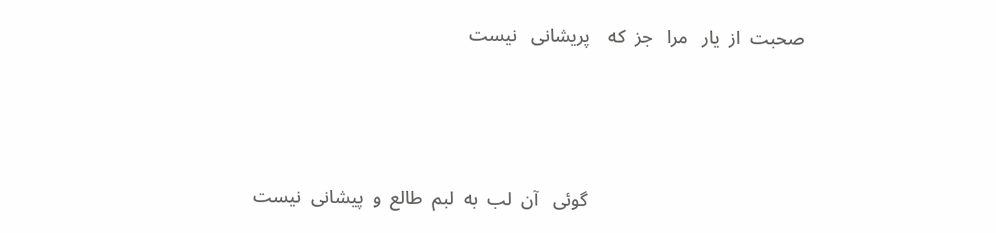صحبت  از  یار   مرا   جز  که    پریشانی   نیست



                                              گوئی   آن  لب  به  لبم  طالع  و  پیشانی  نیست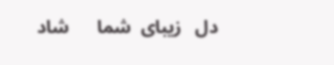دل   زیبای  شما      شاد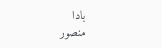بادا                     منصور